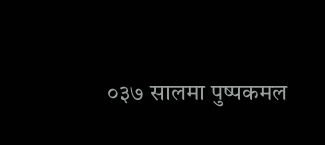०३७ सालमा पुष्पकमल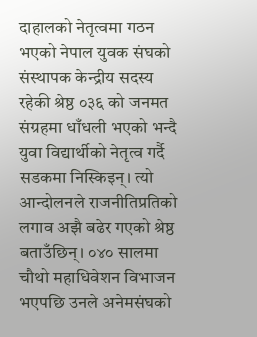दाहालको नेतृत्वमा गठन भएको नेपाल युवक संघको संस्थापक केन्द्रीय सदस्य रहेकी श्रेष्ठ ०३६ को जनमत संग्रहमा धाँधली भएको भन्दै युवा विद्यार्थीको नेतृत्व गर्दै सडकमा निस्किइन्। त्यो आन्दोलनले राजनीतिप्रतिको लगाव अझै बढेर गएको श्रेष्ठ बताउँछिन्। ०४० सालमा चौथो महाधिवेशन विभाजन भएपछि उनले अनेमसंघको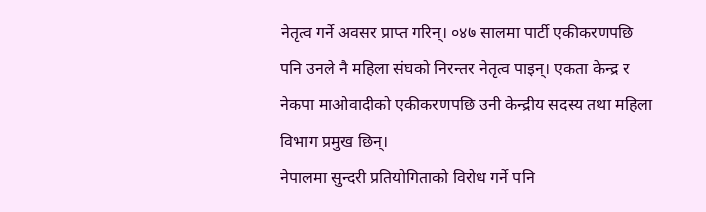नेतृत्व गर्ने अवसर प्राप्त गरिन्। ०४७ सालमा पार्टी एकीकरणपछि पनि उनले नै महिला संघको निरन्तर नेतृत्व पाइन्। एकता केन्द्र र नेकपा माओवादीको एकीकरणपछि उनी केन्द्रीय सदस्य तथा महिला विभाग प्रमुख छिन्।
नेपालमा सुन्दरी प्रतियोगिताको विरोध गर्ने पनि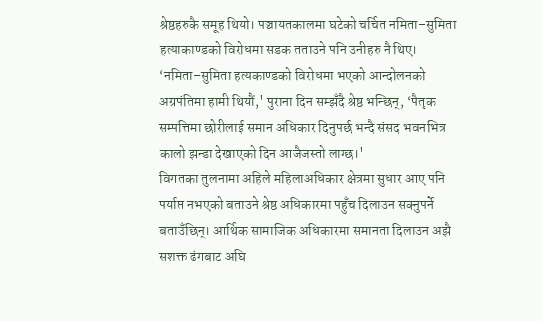श्रेष्ठहरुकै समूह थियो। पञ्चायतकालमा घटेको चर्चित नमिता–सुमिता हत्याकाण्डको विरोधमा सडक तताउने पनि उनीहरु नै थिए। ‘नमिता–सुमिता हत्यकाण्डको विरोधमा भएको आन्दोलनको अग्रपंतिमा हामी थियौं,' पुराना दिन सम्झँदै श्रेष्ठ भन्छिन्, ‘पैतृक सम्पत्तिमा छोरीलाई समान अधिकार दिनुपर्छ भन्दै संसद भवनभित्र कालो झन्डा देखाएको दिन आजैजस्तो लाग्छ।'
विगतका तुलनामा अहिले महिलाअधिकार क्षेत्रमा सुधार आए पनि पर्याप्त नभएको बताउने श्रेष्ठ अधिकारमा पहुँच दिलाउन सक्नुपर्ने बताउँछिन्। आर्थिक सामाजिक अधिकारमा समानता दिलाउन अझै सशक्त ढंगबाट अघि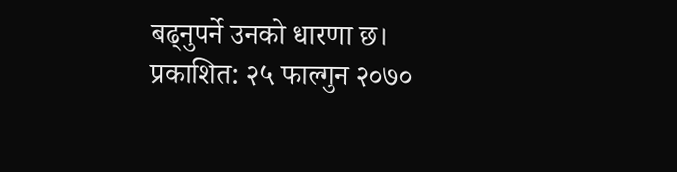बढ्नुपर्ने उनको धारणा छ।
प्रकाशित: २५ फाल्गुन २०७०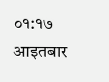०१:१७ आइतबार